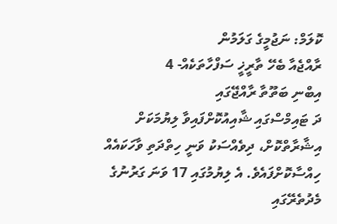ކޮލަމް: ނަޖުމީގެ ގަލަމުން
ރާއްޖެއާ ބެހޭ ތާރީޚީ ސަފްހާތަކެއް- 4
އިބްނި ބަތޫތާ ރާއްޖޭގައި
ދަ ޓައިމްސްގައި ޝާއިއުކޮށްފައިވާ ލިޔުމަކަށް އިޝާރާތްކޮށް، ދިވެއްސަކު ވަނީ ހިތްދަތި ވާހަކައެއް ހިއްސާކޮށްފައެވެ. އެ ލިޔުމުގައި 17 ވަނަ ގަރުނުގެ މެދުތެރޭގައި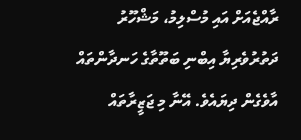ރާއްޖެއަށް އައި މުސްލިމު، މަޝްހޫރު ދަތުރުވެރިޔާ އިބްނި ބަތޫތާގެ ހަނދާންތައް އާވެގެން ދިޔައެވެ. އޭނާ މި ޖަޒީރާތައް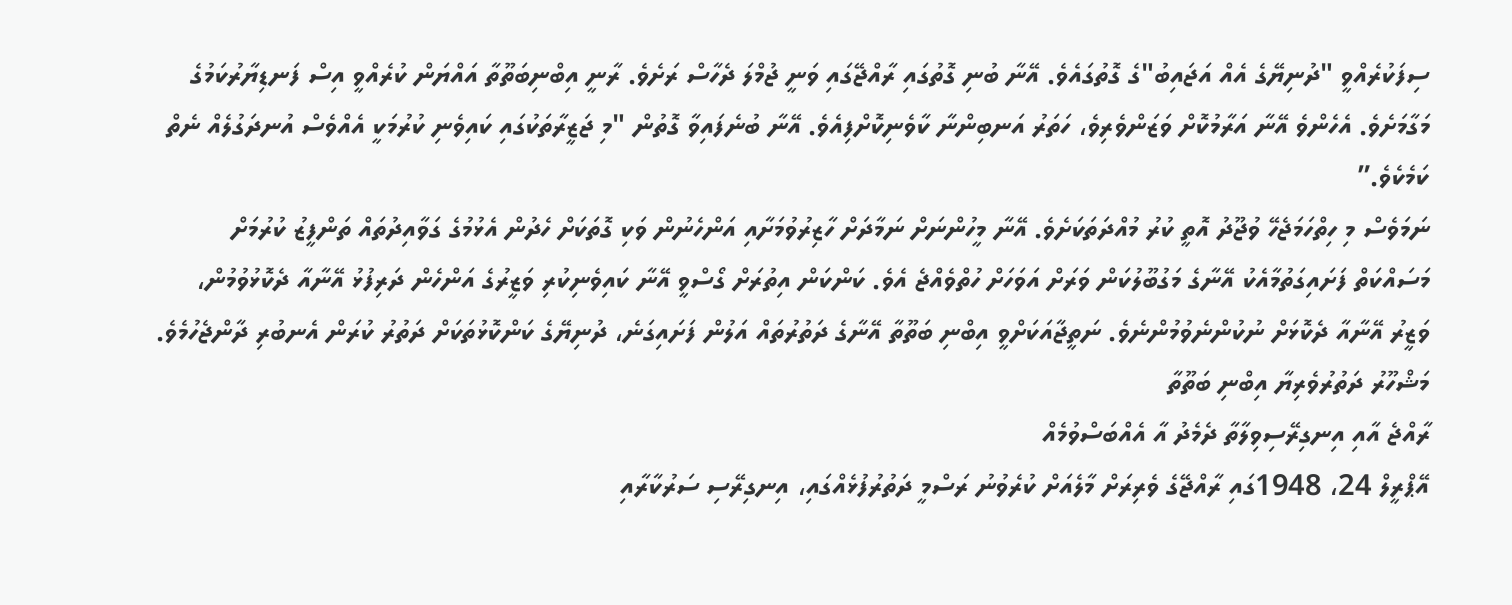ސިފަކުރެއްވީ "ދުނިޔޭގެ އެއް އަޖައިބު"ގެ ގޮތުގައެވެ. އޭނާ ބުނި ގޮތުގައި ރާއްޖޭގައި ވަނީ ޖުމްލަ ދެހާސް ރަށެވެ. ރާނީ އިބްނިބަތޫތާ އައްޔަން ކުރެއްވީ އިސް ފަނޑިޔާރުކަމުގެ މަގާމަށެވެ. އެހެންވެ އޭނާ އަރާމުކޮށް ވަޒަންވެރިވެ، ހަތަރު އަނބިންނާ ކާވެނިކޮށްފިއެވެ. އޭނާ ބުނެފައިވާ ގޮތުން "މި ޖަޒީރާތަކުގައި ކައިވެނި ކުރުމަކީ އެއްވެސް އުނދަގުލެއް ނެތް ކަމެކެވެ.”
ނަމަވެސް މި ހިތްހަމަޖެހޭ ވުޖޫދު އޮތީ ކުރު މުއްދަތަކަށެވެ. އޭނާ މީހުންނަށް ނަމާދަށް ހާޒިރުވުމަށާއި އަންހެނުން ވަކި ގޮތަކަށް ހެދުން އެޅުމުގެ ގަވާއިދުތައް ތަންފީޒު ކުރުމަށް މަސައްކަތް ފަށައިގަތުމާއެކު އޭނާގެ މަގުބޫލުކަން ވަރަށް އަވަހަށް ހުތްވެއްޖެ އެވެ. ކަންކަން އިތުރަށް ގޯސްވީ އޭނާ ކައިވެނިކުރި ވަޒީރުގެ އަންހެން ދަރިފުޅު އޭނާއާ ދެކޮޅުވުމުން، ވަޒީރު އޭނާއާ ދެކޮޅަށް ނުކުންނެވުމުންނެވެ. ނަތީޖާއަކަށްވީ އިބްނި ބަތޫތާ އޭނާގެ ދަތުރުތައް އަލުން ފަށައިގަނެ، ދުނިޔޭގެ ކަންކޮޅުތަކަށް ދަތުރު ކުރަން އެނބުރި ދާންޖެހުމެވެ.
މަޝްހޫރު ދަތުރުވެރިޔާ އިބްނި ބަތޫތާ
ރާއްޖެ އާއި އިނގިރޭސިވިލާތާ ދެމެދު އާ އެއްބަސްވުމެއް
އޭޕްރީލް 24، 1948ގައި ރާއްޖޭގެ ވެރިރަށް މާލެއަށް ކުރެވުނު ރަސްމީ ދަތުރުފުޅެއްގައި، އިނގިރޭސި ސަރުކާރާއި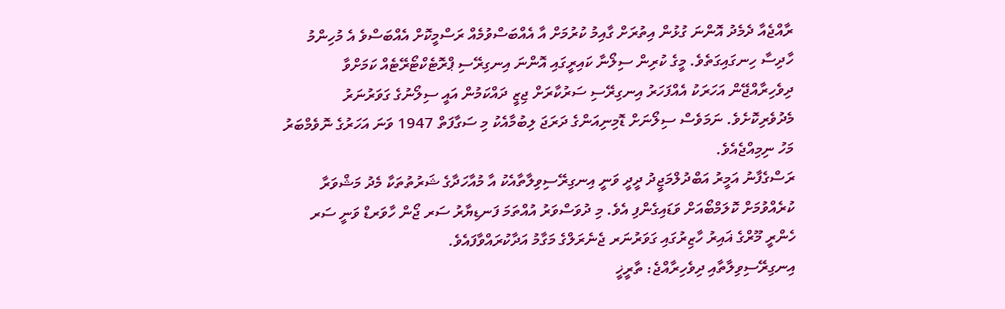ރާއްޖެއާ ދެމެދު އޮންނަ ގުޅުން އިތުރަށް ގާއިމު ކުރުމަށް އާ އެއްބަސްވުމެއް ރަސްމީކޮށް އެއްބަސްވެ އެ މުހިންމު ހާދިސާ ހިނގައިގަތެވެ. މީގެ ކުރިން ސިލޯނާ ކައިރީގައި އޮންނަ އިނގިރޭސި ޕްރޮޓެކްޓޯރޭޓެއް ކަމަށްވާ ދިވެހިރާއްޖޭން އަހަރަކު އެއްފަހަރު އިނގިރޭސި ސަރުކާރަށް ޖިޒީ ދައްކަމުން އައީ ސިލޯނުގެ ގަވަރުނަރު މެދުވެރިކޮށެވެ. ނަމަވެސް ސިލޯނަށް ޑޮމިނިއަންގެ ދަރަޖަ ލިބުމާއެކު މި ސަގާފަތް 1947 ވަނަ އަހަރުގެ ނޮވެމްބަރު މަހު ނިމިއްޖެއެވެ.
ރަސްގެފާނު އަމީރު އަބްދުލްމަޖީދު ދީދީ ވަނީ އިނގިރޭސިވިލާތާއެކު އާ މުއާހަދާގެ ޝަރުތުތަކާ މެދު މަޝްވަރާ ކުރެއްވުމަށް ކޮލަމްބޯއަށް ވަޑައިގެންފި އެވެ. މި ދުވަސްވަރު އުއްތަމަ ފަނޑިޔާރު ސަރ ޖޯން ހާވަރޑް ވަނީ ސަރ ހެންރީ މޫރްގެ ޣައިރު ހާޒިރުގައި ގަވަރުނަރ ޖެނެރަލްގެ މަގާމު އަދާކުރައްވާފައެވެ.
އިނގިރޭސިވިލާތާއި ދިވެހިރާއްޖެ: ތާރީޚީ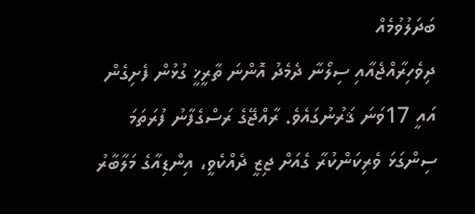ބަދަލުވުމެއް
ދިވެހިރާއްޖެއާއި ސިލޯނާ ދެމެދު އޮންނަ ތާރީޚީ ގުޅުން ފެށިގެން އައީ 17ވަނަ ޤަރުނުގައެވެ. ރާއްޖޭގެ ރަސްގެފާނު ފުރަތަމަ ސިންގަޅަ ވެރިކަންކުރާ ގެއަށް ޖިޒީ ދެއްކެވީ، އިންޑިއާގެ މަލާބާރު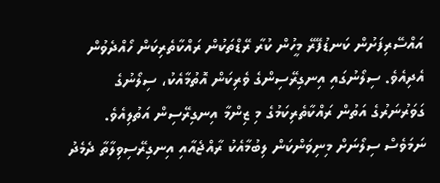އައްސޭރިފަށުން ކަނޑުފޭރޭ މީހުން ކުރާ ރޭޑްތަކުން ރައްކާތެރިކަން ހޯއްދެވުން އެދިއެވެ. ސިލޯނުގައި އިނގިރޭސިންގެ ވެރިކަން އޮތުމާއެކު، ސިލޯނުގެ ގަވަރުނަރުގެ އަތުން ރައްކާތެރިކަމުގެ މި ޒިންމާ އިނގިރޭސިން އަތުލިއެވެ. ނަމަވެސް ސިލޯނަށް މިނިވަންކަން ލިބުމާއެކު ރާއްޖެއާއި އިނގިރޭސިވިލާތާ ދެމެދު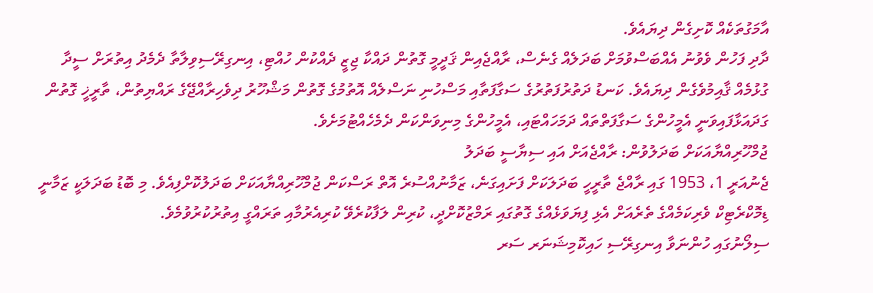އާމަގުތަކެއް ކޮށިގެން ދިޔައެވެ.
ދާދި ފަހުން ވެވުނު އެއްބަސްވުމަށް ބަދަލެއް ގެނެސް، ރާއްޖެއިން ޤަދީމީ ގޮތުން ދައްކާ ޖިޒީ ދެއްކުން ހުއްޓި، އިނގިރޭސިވިލާތާ ދެމެދު އިތުރަށް ސީދާ ގުޅުމެއް ޤާއިމުވެގެން ދިޔައެވެ. ކަނޑު ދަތުރުފަތުރުގެ ސަގާފަތާއި މަސްހުނި ނަސްލެއް އޮތުމުގެ ގޮތުން މަޝްހޫރު ދިވެހިރާއްޖޭގެ ރައްޔިތުން، ތާރީޚީ ގޮތުން ގަދައަޅާފައިވަނީ އެމީހުންގެ ސަގާފަތްތައް ދަމަހައްޓައި، އެމީހުންގެ މިނިވަންކަން ދެމެހެއްޓުމަށެވެ.
ޖުމްހޫރިއްޔާއަކަށް ބަދަލުވުން: ރާއްޖެއަށް އައި ސިޔާސީ ބަދަލު
ޖެނުއަރީ 1، 1953 ގައި ރާއްޖެ ތާރީހީ ބަދަލަކަށް ފަށައިގަނެ، ޒަމާނުއްސުރެ އޮތް ރަސްކަން ޖުމްހޫރިއްޔާއަކަށް ބަދަލުކޮށްފިއެވެ. މި ބޮޑު ބަދަލަކީ ޒަމާނީ ޑިމޮކްރެޓިކް ވެރިކަމެއްގެ ތެރެއަށް އެޅި ފިޔަވަޅެއްގެ ގޮތުގައި ރަމްޒުކޮށްދީ، ކުރިން ލަފާކުރެވޭ ކުރިއެރުމާއި ތަރައްގީ އިތުރުކުރުވުމެވެ.
ސިލޯނުގައި ހުންނަވާ އިނގިރޭސި ހައިކޮމިޝަނަރ ސަރ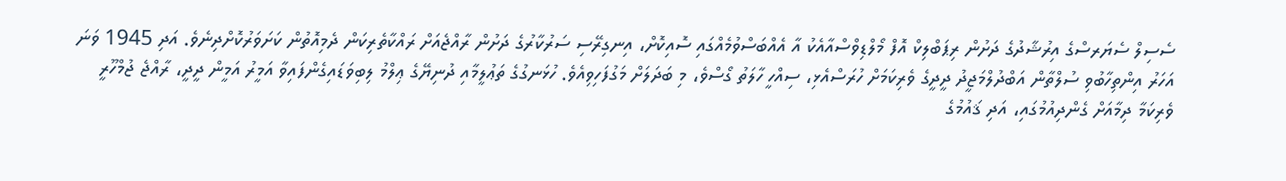ސެސިލް ސެޔަރސްގެ އިރުޝާދުގެ ދަށުން ރިޕަބްލިކް އޮފް މޯލްޑިވްސްއާއެކު އާ އެއްބަސްވުމެއްގައި ސޮއިކޮށް، އިނގިރޭސި ސަރުކާރުގެ ދަށުން ރާއްޖެއަށް ރައްކާތެރިކަން ދެމިއޮތުން ކަށަވަރުކޮށްދިނެވެ. އަދި 1945 ވަނަ އަހަރު އިންތިހާބުވި ސުލްތާން އަބްދުލްމަޖީދު ދީދީގެ ވެރިކަމަށް ހުރަސްއެޅި، ސިއްހީ ހާލަތު ގޯސްވެ، މި ބަދަލަށް މަގުފަހިވިއެވެ. ހުޅަނގުގެ ތަޢުލީމާއި ދުނިޔޭގެ ޢިލްމު ލިބިވަޑައިގެންފައިވާ އަމީރު އަމީން ދީދީ، ރާއްޖެ ޖުމްހޫރީ ވެރިކަމާ ދިމާއަށް ގެންދިއުމުގައި، އަދި ޤައުމުގެ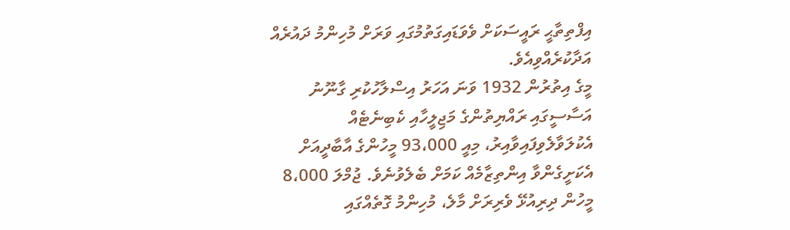އިފްތިތާޙީ ރައީސަކަށް ވެވަޑައިގަތުމުގައި ވަރަށް މުހިންމު ދައުރެއް އަދާކުރެއްވިއެވެ.
މީގެ އިތުރުން 1932 ވަނަ އަހަރު އިސްލާހުކުރި ގާނޫނު އަސާސީގައި ރައްޔިތުންގެ މަޖިލީހާއި ކެބިނެޓެއް އެކުލަވާލެވިފައިވާއިރު، މިއީ 93،000 މީހުންގެ އާބާދީއަށް އެކަށީގެންވާ އިންތިޒާމެއް ކަމަށް ބެލެވުނެވެ. ޖުމްލަ 8،000 މީހުން ދިރިއުޅޭ ވެރިރަށް މާލެ، މުހިންމު ގޮތެއްގައި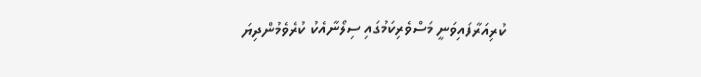ކުރިއަރާފައިވަނީ މަސްވެރިކަމުގައި ސިލޯނާއެކު ކުރެވެމުންދިޔަ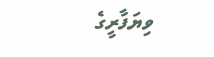ވިޔަފާރީގެ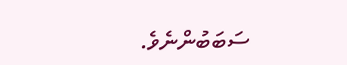ސަބަބުންނެވެ.